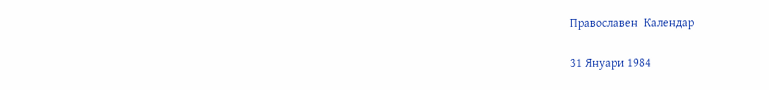Православен  Календар

31 Януари 1984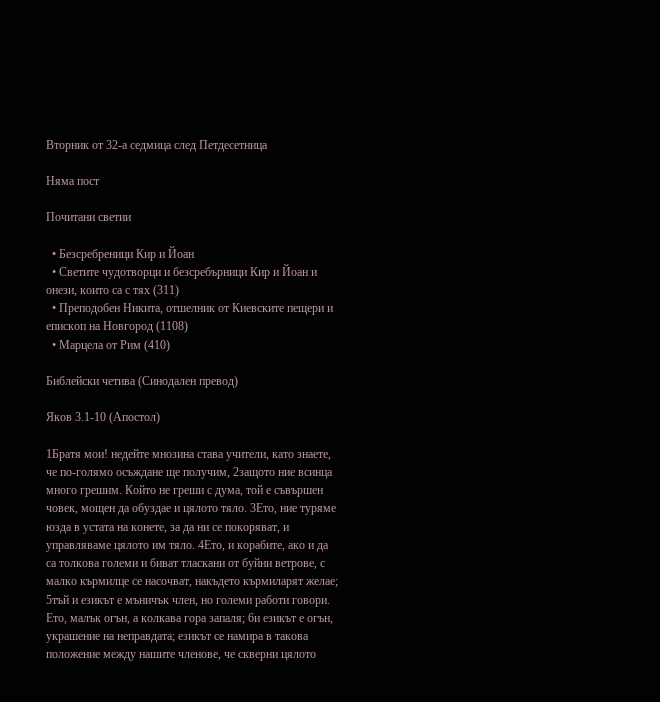Вторник от 32-а седмица след Петдесетница

Няма пост

Почитани светии

  • Безсребреници Кир и Йоан
  • Светите чудотворци и безсребърници Кир и Йоан и онези, които са с тях (311)
  • Преподобен Никита, отшелник от Киевските пещери и епископ на Новгород (1108)
  • Марцела от Рим (410)

Библейски четива (Синодален превод)

Яков 3.1-10 (Апостол)

1Братя мои! недейте мнозина става учители, като знаете, че по-голямо осъждане ще получим, 2защото ние всинца много грешим. Който не греши с дума, той е съвършен човек, мощен да обуздае и цялото тяло. 3Ето, ние туряме юзда в устата на конете, за да ни се покоряват, и управляваме цялото им тяло. 4Ето, и корабите, ако и да са толкова големи и биват тласкани от буйни ветрове, с малко кърмилце се насочват, накъдето кърмиларят желае; 5тъй и езикът е мъничък член, но големи работи говори. Ето, малък огън, а колкава гора запаля; 6и езикът е огън, украшение на неправдата; езикът се намира в такова положение между нашите членове, че скверни цялото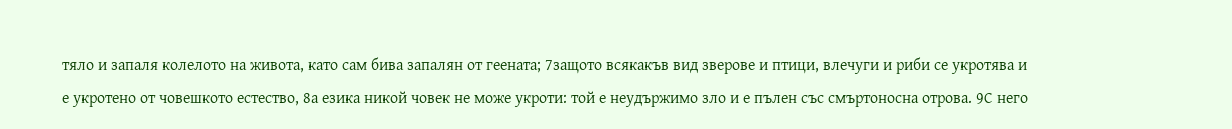тяло и запаля колелото на живота, като сам бива запалян от геената; 7защото всякакъв вид зверове и птици, влечуги и риби се укротява и е укротено от човешкото естество, 8а езика никой човек не може укроти: той е неудържимо зло и е пълен със смъртоносна отрова. 9С него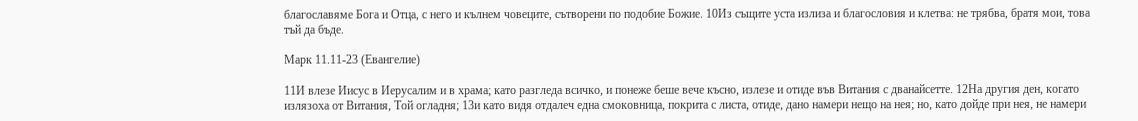благославяме Бога и Отца, с него и кълнем човеците, сътворени по подобие Божие. 10Из същите уста излиза и благословия и клетва: не трябва, братя мои, това тъй да бъде.

Марк 11.11-23 (Евангелие)

11И влезе Иисус в Иерусалим и в храма; като разгледа всичко, и понеже беше вече късно, излезе и отиде във Витания с дванайсетте. 12На другия ден, когато излязоха от Витания, Той огладня; 13и като видя отдалеч една смоковница, покрита с листа, отиде, дано намери нещо на нея; но, като дойде при нея, не намери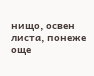нищо, освен листа, понеже още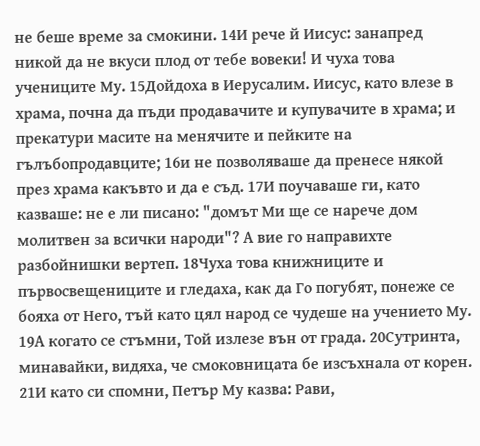не беше време за смокини. 14И рече й Иисус: занапред никой да не вкуси плод от тебе вовеки! И чуха това учениците Му. 15Дойдоха в Иерусалим. Иисус, като влезе в храма, почна да пъди продавачите и купувачите в храма; и прекатури масите на менячите и пейките на гълъбопродавците; 16и не позволяваше да пренесе някой през храма какъвто и да е съд. 17И поучаваше ги, като казваше: не е ли писано: "домът Ми ще се нарече дом молитвен за всички народи"? А вие го направихте разбойнишки вертеп. 18Чуха това книжниците и първосвещениците и гледаха, как да Го погубят, понеже се бояха от Него, тъй като цял народ се чудеше на учението Му. 19А когато се стъмни, Той излезе вън от града. 20Сутринта, минавайки, видяха, че смоковницата бе изсъхнала от корен. 21И като си спомни, Петър Му казва: Рави,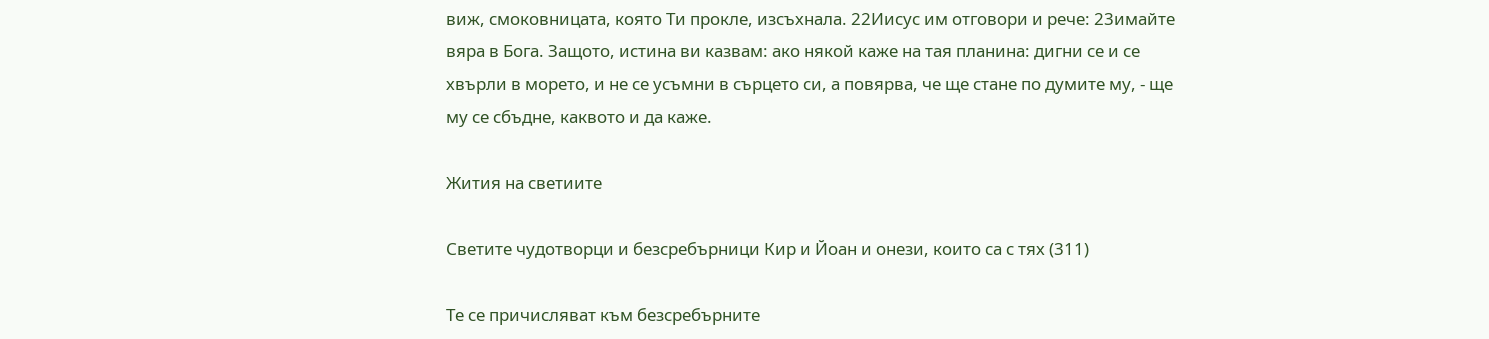виж, смоковницата, която Ти прокле, изсъхнала. 22Иисус им отговори и рече: 23имайте вяра в Бога. Защото, истина ви казвам: ако някой каже на тая планина: дигни се и се хвърли в морето, и не се усъмни в сърцето си, а повярва, че ще стане по думите му, - ще му се сбъдне, каквото и да каже.

Жития на светиите

Светите чудотворци и безсребърници Кир и Йоан и онези, които са с тях (311)

Те се причисляват към безсребърните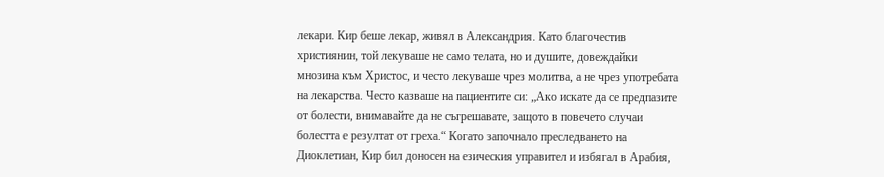лекари. Кир беше лекар, живял в Александрия. Като благочестив християнин, той лекуваше не само телата, но и душите, довеждайки мнозина към Христос, и често лекуваше чрез молитва, а не чрез употребата на лекарства. Често казваше на пациентите си: „Ако искате да се предпазите от болести, внимавайте да не съгрешавате, защото в повечето случаи болестта е резултат от греха.“ Когато започнало преследването на Диоклетиан, Кир бил доносен на езическия управител и избягал в Арабия,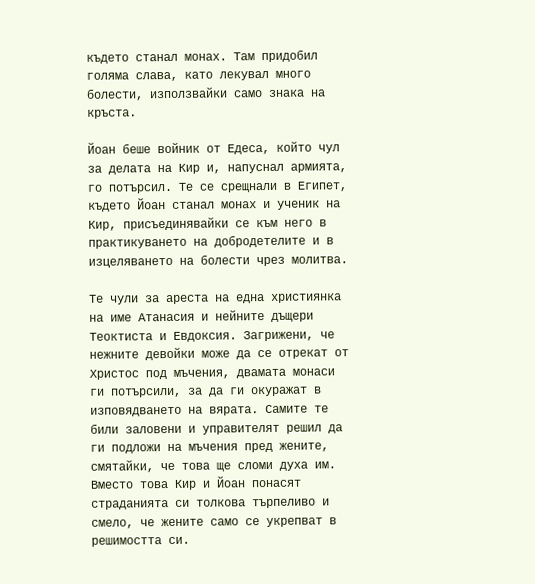където станал монах. Там придобил голяма слава, като лекувал много болести, използвайки само знака на кръста.

Йоан беше войник от Едеса, който чул за делата на Кир и, напуснал армията, го потърсил. Те се срещнали в Египет, където Йоан станал монах и ученик на Кир, присъединявайки се към него в практикуването на добродетелите и в изцеляването на болести чрез молитва.

Те чули за ареста на една християнка на име Атанасия и нейните дъщери Теоктиста и Евдоксия. Загрижени, че нежните девойки може да се отрекат от Христос под мъчения, двамата монаси ги потърсили, за да ги окуражат в изповядването на вярата. Самите те били заловени и управителят решил да ги подложи на мъчения пред жените, смятайки, че това ще сломи духа им. Вместо това Кир и Йоан понасят страданията си толкова търпеливо и смело, че жените само се укрепват в решимостта си.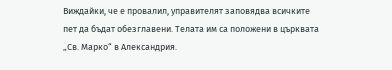Виждайки, че е провалил, управителят заповядва всичките пет да бъдат обезглавени. Телата им са положени в църквата „Св. Марко“ в Александрия.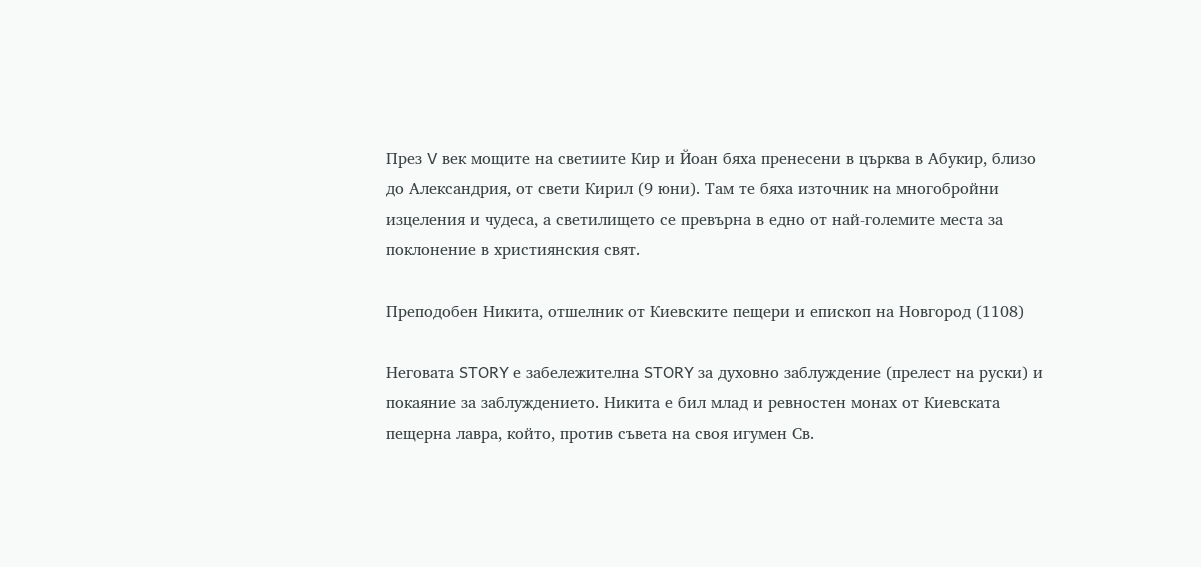През V век мощите на светиите Кир и Йоан бяха пренесени в църква в Абукир, близо до Александрия, от свети Кирил (9 юни). Там те бяха източник на многобройни изцеления и чудеса, а светилището се превърна в едно от най-големите места за поклонение в християнския свят.

Преподобен Никита, отшелник от Киевските пещери и епископ на Новгород (1108)

Неговата STORY е забележителна STORY за духовно заблуждение (прелест на руски) и покаяние за заблуждението. Никита е бил млад и ревностен монах от Киевската пещерна лавра, който, против съвета на своя игумен Св.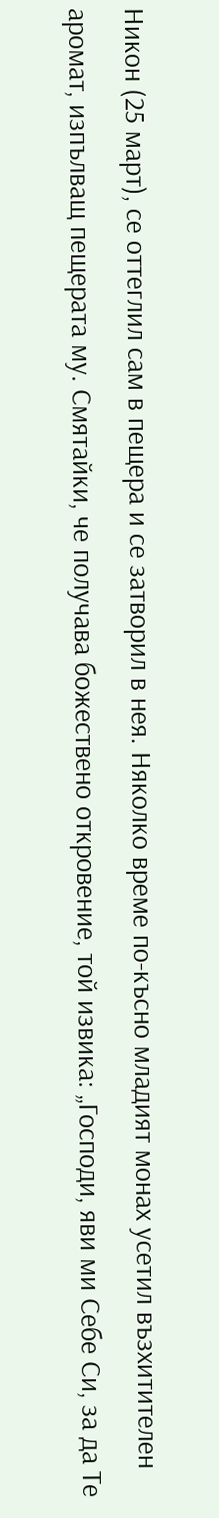Никон (25 март), се оттеглил сам в пещера и се затворил в нея. Няколко време по-късно младият монах усетил възхитителен аромат, изпълващ пещерата му. Смятайки, че получава божествено откровение, той извика: „Господи, яви ми Себе Си, за да Те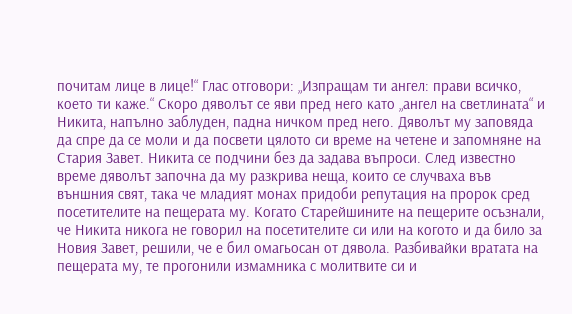почитам лице в лице!“ Глас отговори: „Изпращам ти ангел: прави всичко, което ти каже.“ Скоро дяволът се яви пред него като „ангел на светлината“ и Никита, напълно заблуден, падна ничком пред него. Дяволът му заповяда да спре да се моли и да посвети цялото си време на четене и запомняне на Стария Завет. Никита се подчини без да задава въпроси. След известно време дяволът започна да му разкрива неща, които се случваха във външния свят, така че младият монах придоби репутация на пророк сред посетителите на пещерата му. Когато Старейшините на пещерите осъзнали, че Никита никога не говорил на посетителите си или на когото и да било за Новия Завет, решили, че е бил омагьосан от дявола. Разбивайки вратата на пещерата му, те прогонили измамника с молитвите си и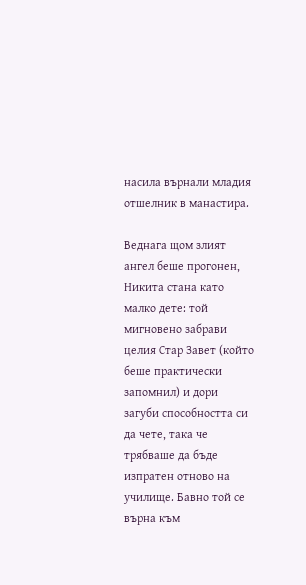насила върнали младия отшелник в манастира.

Веднага щом злият ангел беше прогонен, Никита стана като малко дете: той мигновено забрави целия Стар Завет (който беше практически запомнил) и дори загуби способността си да чете, така че трябваше да бъде изпратен отново на училище. Бавно той се върна към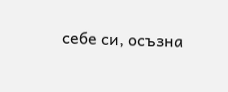себе си, осъзна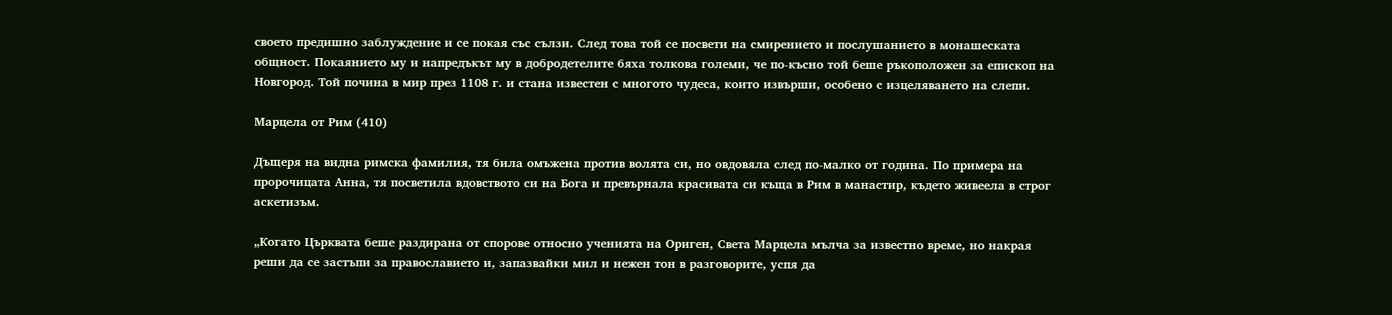своето предишно заблуждение и се покая със сълзи. След това той се посвети на смирението и послушанието в монашеската общност. Покаянието му и напредъкът му в добродетелите бяха толкова големи, че по-късно той беше ръкоположен за епископ на Новгород. Той почина в мир през 1108 г. и стана известен с многото чудеса, които извърши, особено с изцеляването на слепи.

Марцела от Рим (410)

Дъщеря на видна римска фамилия, тя била омъжена против волята си, но овдовяла след по-малко от година. По примера на пророчицата Анна, тя посветила вдовството си на Бога и превърнала красивата си къща в Рим в манастир, където живеела в строг аскетизъм.

„Когато Църквата беше раздирана от спорове относно ученията на Ориген, Света Марцела мълча за известно време, но накрая реши да се застъпи за православието и, запазвайки мил и нежен тон в разговорите, успя да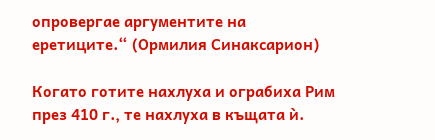опровергае аргументите на еретиците.“ (Ормилия Синаксарион)

Когато готите нахлуха и ограбиха Рим през 410 г., те нахлуха в къщата ѝ.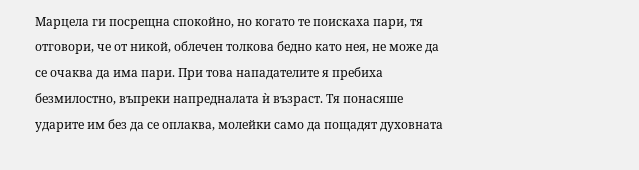Марцела ги посрещна спокойно, но когато те поискаха пари, тя отговори, че от никой, облечен толкова бедно като нея, не може да се очаква да има пари. При това нападателите я пребиха безмилостно, въпреки напредналата ѝ възраст. Тя понасяше ударите им без да се оплаква, молейки само да пощадят духовната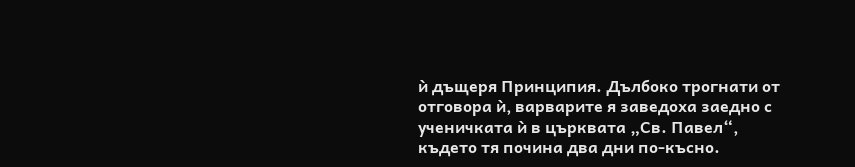ѝ дъщеря Принципия. Дълбоко трогнати от отговора ѝ, варварите я заведоха заедно с ученичката ѝ в църквата „Св. Павел“, където тя почина два дни по-късно.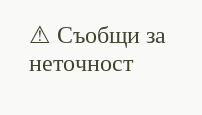⚠ Съобщи за неточност